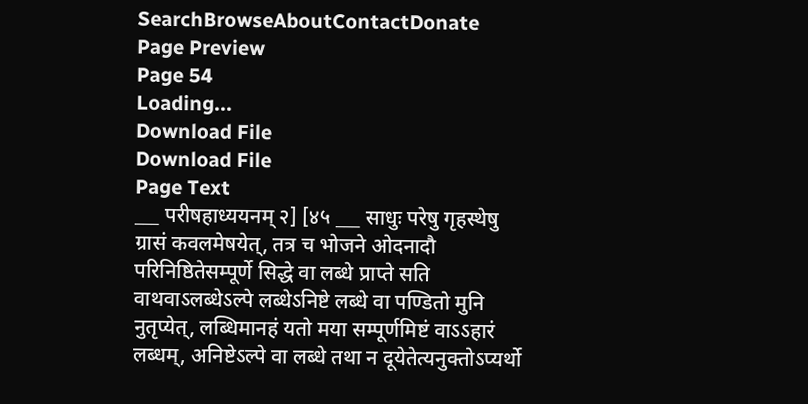SearchBrowseAboutContactDonate
Page Preview
Page 54
Loading...
Download File
Download File
Page Text
___ परीषहाध्ययनम् २] [४५ ___ साधुः परेषु गृहस्थेषु ग्रासं कवलमेषयेत्, तत्र च भोजने ओदनादौ परिनिष्ठितेसम्पूर्णे सिद्धे वा लब्धे प्राप्ते सति वाथवाऽलब्धेऽल्पे लब्धेऽनिष्टे लब्धे वा पण्डितो मुनि नुतृप्येत्, लब्धिमानहं यतो मया सम्पूर्णमिष्टं वाऽऽहारं लब्धम्, अनिष्टेऽल्पे वा लब्धे तथा न दूयेतेत्यनुक्तोऽप्यर्थो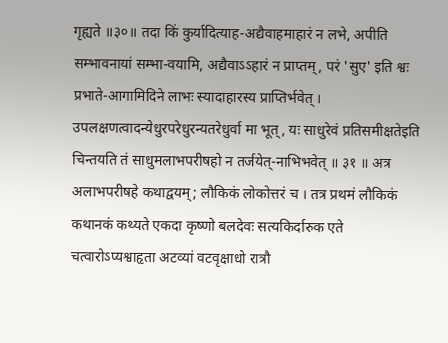गृह्यते ॥३०॥ तदा किं कुर्यादित्याह-अद्यैवाहमाहारं न लभे, अपीति सम्भावनायां सम्भा-वयामि, अद्यैवाऽऽहारं न प्राप्तम्, परं 'सुए' इति श्वः प्रभाते-आगामिदिने लाभः स्यादाहारस्य प्राप्तिर्भवेत् । उपलक्षणत्वादन्येधुरपरेधुरन्यतरेधुर्वा मा भूत्, यः साधुरेवं प्रतिसमीक्षतेइति चिन्तयति तं साधुमलाभपरीषहो न तर्जयेत्-नाभिभवेत् ॥ ३१ ॥ अत्र अलाभपरीषहे कथाद्वयम्; लौकिकं लोकोत्तरं च । तत्र प्रथमं लौकिकं कथानकं कथ्यते एकदा कृष्णो बलदेवः सत्यकिर्दारुक एते चत्वारोऽप्यश्वाहृता अटव्यां वटवृक्षाधो रात्रौ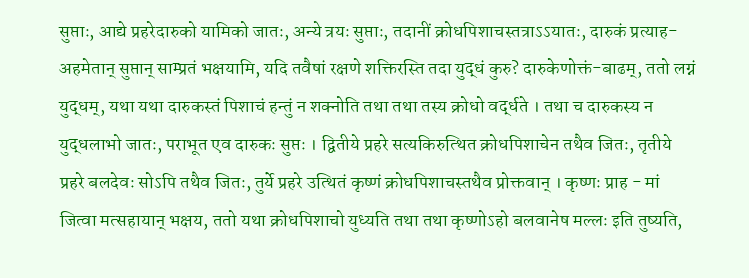सुप्ताः, आद्ये प्रहरेदारुको यामिको जातः, अन्ये त्रयः सुप्ताः, तदानीं क्रोधपिशाचस्तत्राऽऽयातः, दारुकं प्रत्याह-अहमेतान् सुप्तान् साम्प्रतं भक्षयामि, यदि तवैषां रक्षणे शक्तिरस्ति तदा युद्धं कुरु? दारुकेणोक्तं-बाढम्, ततो लग्नं युद्धम्, यथा यथा दारुकस्तं पिशाचं हन्तुं न शक्नोति तथा तथा तस्य क्रोधो वर्द्धते । तथा च दारुकस्य न युद्धलाभो जातः, पराभूत एव दारुकः सुप्तः । द्वितीये प्रहरे सत्यकिरुत्थित क्रोधपिशाचेन तथैव जितः, तृतीये प्रहरे बलदेवः सोऽपि तथैव जितः, तुर्ये प्रहरे उत्थितं कृष्णं क्रोधपिशाचस्तथैव प्रोक्तवान् । कृष्णः प्राह - मां जित्वा मत्सहायान् भक्षय, ततो यथा क्रोधपिशाचो युध्यति तथा तथा कृष्णोऽहो बलवानेष मल्लः इति तुष्यति,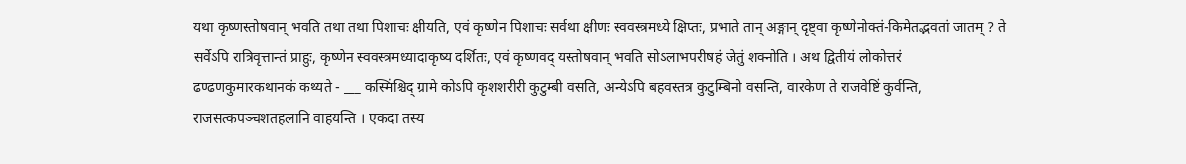यथा कृष्णस्तोषवान् भवति तथा तथा पिशाचः क्षीयति, एवं कृष्णेन पिशाचः सर्वथा क्षीणः स्ववस्त्रमध्ये क्षिप्तः, प्रभाते तान् अङ्गान् दृष्ट्वा कृष्णेनोक्तं-किमेतद्भवतां जातम् ? ते सर्वेऽपि रात्रिवृत्तान्तं प्राहुः, कृष्णेन स्ववस्त्रमध्यादाकृष्य दर्शितः, एवं कृष्णवद् यस्तोषवान् भवति सोऽलाभपरीषहं जेतुं शक्नोति । अथ द्वितीयं लोकोत्तरं ढण्ढणकुमारकथानकं कथ्यते - ___ कस्मिंश्चिद् ग्रामे कोऽपि कृशशरीरी कुटुम्बी वसति, अन्येऽपि बहवस्तत्र कुटुम्बिनो वसन्ति, वारकेण ते राजवेष्टिं कुर्वन्ति, राजसत्कपञ्चशतहलानि वाहयन्ति । एकदा तस्य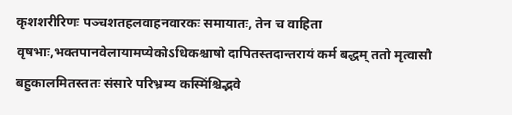कृशशरीरिणः पञ्चशतहलवाहनवारकः समायातः, तेन च वाहिता वृषभाः,भक्तपानवेलायामप्येकोऽधिकश्चाषो दापितस्तदान्तरायं कर्म बद्धम् ततो मृत्वासौ बहुकालमितस्ततः संसारे परिभ्रम्य कस्मिंश्चिद्भवे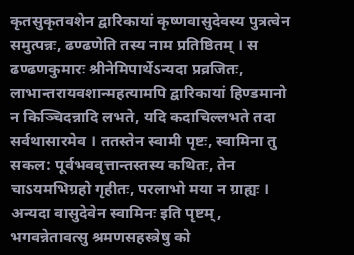कृतसुकृतवशेन द्वारिकायां कृष्णवासुदेवस्य पुत्रत्वेन समुत्पन्नः, ढण्ढणेति तस्य नाम प्रतिष्ठितम् । स ढण्ढणकुमारः श्रीनेमिपार्थेऽन्यदा प्रव्रजितः, लाभान्तरायवशान्महत्यामपि द्वारिकायां हिण्डमानो न किञ्चिदन्नादि लभते, यदि कदाचिल्लभते तदा सर्वथासारमेव । ततस्तेन स्वामी पृष्टः, स्वामिना तु सकल: पूर्वभववृत्तान्तस्तस्य कथितः, तेन चाऽयमभिग्रहो गृहीतः, परलाभो मया न ग्राह्यः । अन्यदा वासुदेवेन स्वामिनः इति पृष्टम्, भगवन्नेतावत्सु श्रमणसहस्त्रेषु को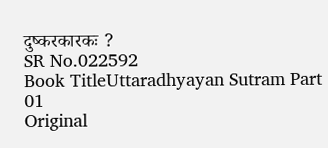दुष्करकारकः ?
SR No.022592
Book TitleUttaradhyayan Sutram Part 01
Original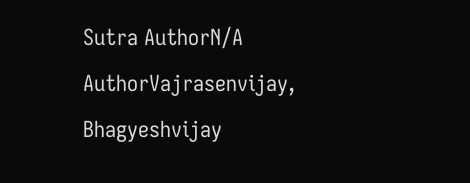Sutra AuthorN/A
AuthorVajrasenvijay, Bhagyeshvijay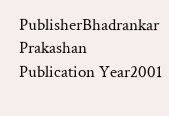PublisherBhadrankar Prakashan
Publication Year2001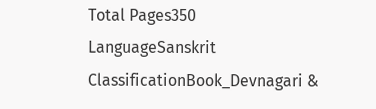Total Pages350
LanguageSanskrit
ClassificationBook_Devnagari &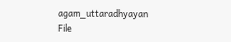agam_uttaradhyayan
File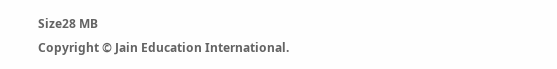Size28 MB
Copyright © Jain Education International.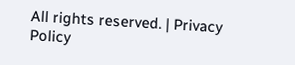All rights reserved. | Privacy Policy